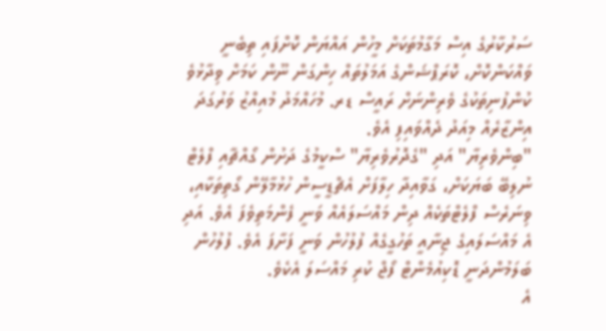ސަރުކާރުގެ އިސް މަގާމުތަކަށް މީހުން އައްޔަން ކޮށްފައި ތިބެނީ ވައްކަންކޮށް، ކޮރަޕްޝަންގެ އަމަލުތައް ހިންގަން ނޫން ކަމަށް ވިދާޅުވެ ކުންފުނިތަކުގެ ވެރިންނަށް ރައީސް ޑރ. މުހައްމަދު މުއިއްޒު ވަރުގަދަ އިންޒާރެއް މިއަދު ދެއްވައިފި އެވެ.
"ބިންވެރިޔާ" އަދި "ގެދޮރުވެރިޔާ" ސްކީމުގެ ދަށުން ގޯއްޗާއި ފްލެޓް ނުލިބޭ ބަޔަކަށް، ގަވާއިދާ ހިލާފަށް އެޗްޑީސީން ހުޅުމާލޭން ގޯތިތަކާއި، ވިނަރެސް ފްލެޓްތަކެއް ދިން މައްސަލައެއް ވަނީ ފެންމަތިވެފަ އެވެ. އަދި އެ މައްސަލައިގެ ޖިނާއީ ތަހުގީގެއް ފުލުހުން ވަނީ ފަށާފަ އެވެ. ފުލުހުން ބަލަމުންދަނީ ޑޮކިއުމެންޓް ފޯޖް ކުރި މައްސަލަ އެކެވެ.
އެ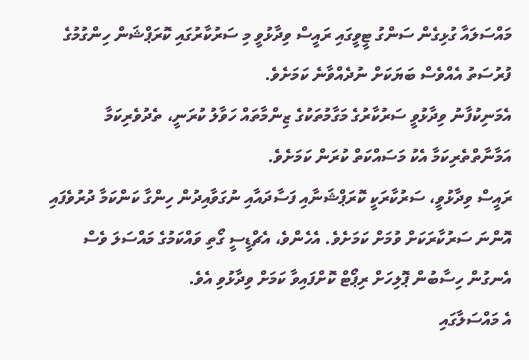މައްސަލައާ ގުޅިގެން ސަންގު ޓީވީގައި ރައީސް ވިދާޅުވީ މި ސަރުކާރުގައި ކޮރަޕްޝަން ހިންގުމުގެ ފުރުސަތު އެއްވެސް ބަޔަކަށް ނުދެއްވާނެ ކަމަށެވެ.
އެމަނިކުފާނު ވިދާޅުވީ ސަރުކާރުގެ މަގާމުތަކުގެ ޒިންމާތައް ހަވާލު ކުރަނީ، ތެދުވެރިކަމާ އަމާނާތްތެރިކަމާ އެކު މަސައްކަތް ކުރަން ކަމަށެވެ.
ރައީސް ވިދާޅުވީ، ސަރުކާރަކީ ކޮރަޕްޝަނާއި ފަސާދައާއި ނުގަވާއިދުން ހިންގާ ކަންކަމާ ދުރުވެފައި އޮންނަ ސަރުކާރަކަށް ވުމަށް ކަމަށެވެ. އެހެންވެ، އެޗްޑީސީ ގޯތި ވައްކަމުގެ މައްސަލަ ވެސް އެނގުން ހިސާބުން ޕޮލިހަށް ރިޕޯޓް ކޮށްފައިވާ ކަމަށް ވިދާޅުވި އެވެ.
އެ މައްސަލާގައި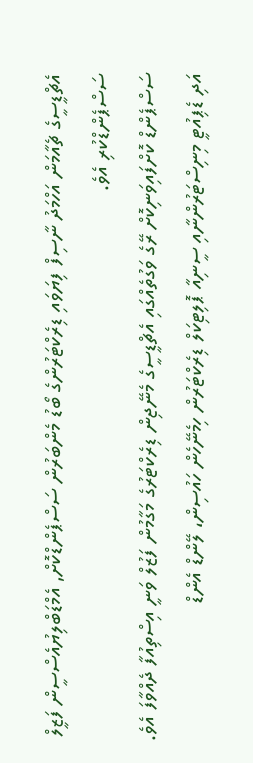އެޗްޑީސީގެ ޗެއާމަން އަހްމަދު ނާސިފް ފިޔަވައި ޑިރެކްޓަރުންގެ ބޯޑު މެންބަރުން ސަސްޕެންޑްކޮށް, އެމްޑަބްލިޔުއެސްސީން ފަޒީލް ސަސްޕެންޑްކުރި އެވެ.
ސަސްޕެންޑް ކޮށްފައިވަނިކޮށް ރޭގެ ވަގުތެއްގައި އެޗްޑީސީގެ މެނޭޖިން ޑިރެކްޓަރުގެ މަގާމުން ފަޒުލް ވަނީ އިސްތިއުފާ ދެއްވާފަ އެވެ.
އަދި ޑެޕިއުޓީ މިނިސްޓަރުންނާއި ސީނިއާ ޕޮލިޓިކަލް ޑިރެކްޓަރުން ހިމެނޭހެން ހައުސިން، ލޭންޑް އެންޑް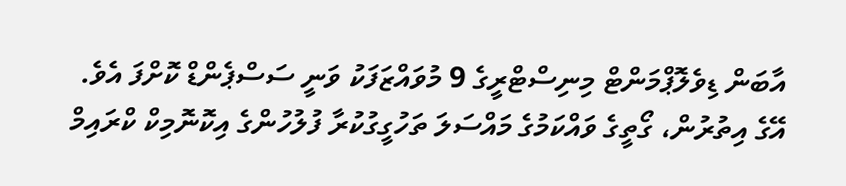އާބަން ޑިވެލޮޕްމަންޓް މިނިސްޓްރީގެ 9 މުވައްޒަފަކު ވަނީ ސަސްޕެންޑް ކޮށްފަ އެވެ.
އޭގެ އިތުރުން، ގޯތީގެ ވައްކަމުގެ މައްސަލަ ތަހުގީގުކުރާ ފުލުހުންގެ އިކޮނޮމިކް ކްރައިމް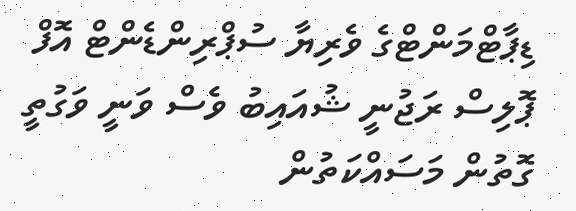ޑިޕާޓްމަންޓްގެ ވެރިޔާ ސުޕްރިންޑެންޓް އޮފް ޕޮލިސް ރަޖުނީ ޝުއައިބު ވެސް ވަނީ ވަގުތީ ގޮތުން މަސައްކަތުން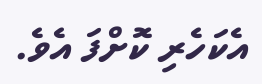އެކަހެރި ކޮށްފަ އެވެ.